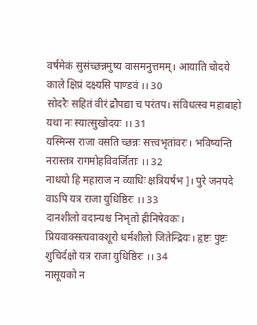वर्षमेकं सुसंच्छन्नमुष्य वासमनुत्तमम्। आयाति चोदये काले क्षिप्रं दक्ष्यसि पाण्डवं ।। 30
सोदरैः सहितं वीरं द्रौपद्या च परंतप। संविधत्स्व महाबाहो यथा नः स्यात्सुखोदयः ।। 31
यस्मिन्स राजा वसति च्छन्नः सत्त्वभृतांवरः। भविष्यन्ति नरास्तत्र रागमोहविवर्जिताः ।। 32
नाधयो हि महाराज न व्याधिः क्षत्रियर्षभ]। पुरे जनपदे वाऽपि यत्र राजा युधिष्ठिरः ।। 33
दानशीलो वदान्यश्च निभृतो ह्रीनिषेवकः। प्रियवाक्सत्यवाक्शूरो धर्मशीलो जितेन्द्रियः। हृष्टः पुष्टः शुचिर्दक्षो यत्र राजा युधिष्ठिरः ।। 34
नासूयको न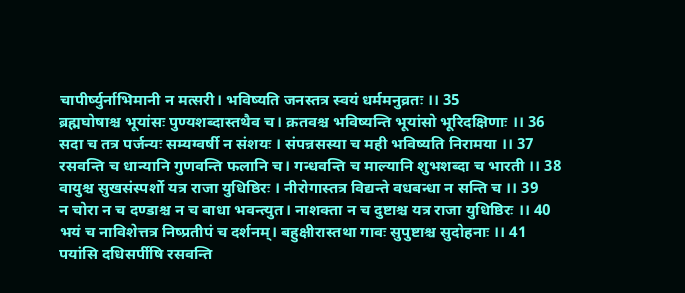चापीर्ष्युर्नाभिमानी न मत्सरी। भविष्यति जनस्तत्र स्वयं धर्ममनुव्रतः ।। 35
ब्रह्मघोषाश्च भूयांसः पुण्यशब्दास्तथैव च। क्रतवश्च भविष्यन्ति भूयांसो भूरिदक्षिणाः ।। 36
सदा च तत्र पर्जन्यः सम्यग्वर्षी न संशयः । संपन्नसस्या च मही भविष्यति निरामया ।। 37
रसवन्ति च धान्यानि गुणवन्ति फलानि च। गन्धवन्ति च माल्यानि शुभशब्दा च भारती ।। 38
वायुश्च सुखसंस्पर्शो यत्र राजा युधिष्ठिरः । नीरोगास्तत्र विद्यन्ते वधबन्धा न सन्ति च ।। 39
न चोरा न च दण्डाश्च न च बाधा भवन्त्युत। नाशक्ता न च दुष्टाश्च यत्र राजा युधिष्ठिरः ।। 40
भयं च नाविशेत्तत्र निष्प्रतीपं च दर्शनम्। बहुक्षीरास्तथा गावः सुपुष्टाश्च सुदोहनाः ।। 41
पयांसि दधिसर्पीषि रसवन्ति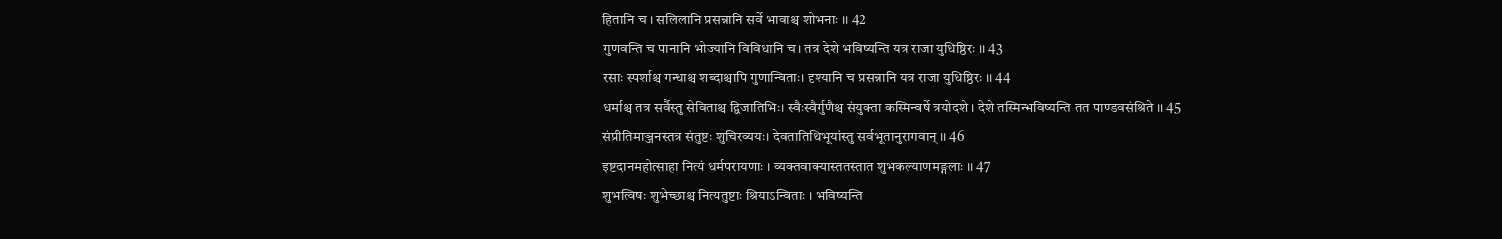हितानि च । सलिलानि प्रसन्नानि सर्वे भावाश्च शोभनाः ।। 42
गुणवन्ति च पानानि भोज्यानि विविधानि च। तत्र देशे भविष्यन्ति यत्र राजा युधिष्ठिरः ।। 43
रसाः स्पर्शाश्च गन्धाश्च शब्दाश्चापि गुणान्विताः। दृश्यानि च प्रसन्नानि यत्र राजा युधिष्ठिरः ।। 44
धर्माश्च तत्र सर्वैस्तु सेविताश्च द्विजातिभिः। स्वैःस्वैर्गुणैश्च संयुक्ता कस्मिन्वर्षे त्रयोदशे । देशे तस्मिन्भविष्यन्ति तत पाण्डवसंश्रिते ।। 45
संप्रीतिमाञ्जनस्तत्र संतुष्टः शुचिरव्ययः। देवतातिथिभूयांस्तु सर्वभूतानुरागवान् ।। 46
इष्टदानमहोत्साहा नित्यं धर्मपरायणाः । व्यक्तवाक्यास्ततस्तात शुभकल्याणमङ्गलाः ।। 47
शुभत्विषः शुभेच्छाश्च नित्यतुष्टाः श्रियाऽन्विताः । भविष्यन्ति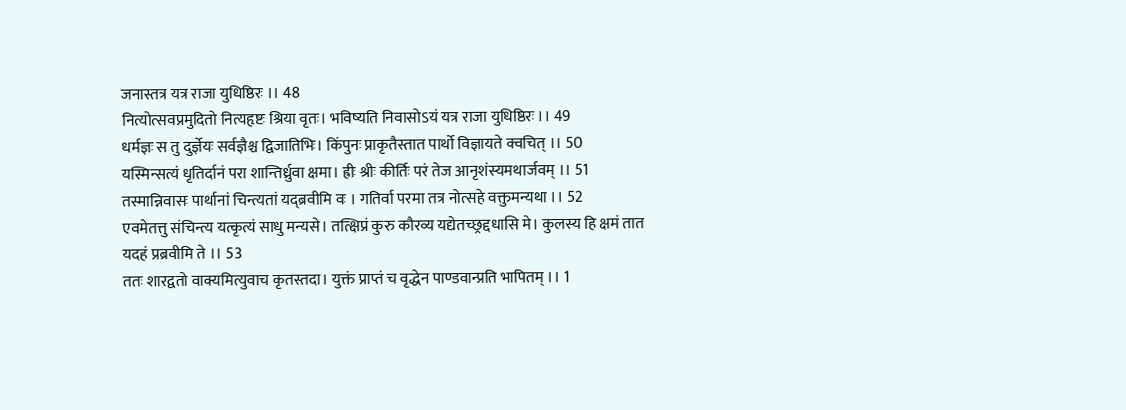जनास्तत्र यत्र राजा युधिष्ठिरः ।। 48
नित्योत्सवप्रमुदितो नित्यहृष्टः श्रिया वृतः। भविष्यति निवासोऽयं यत्र राजा युधिष्ठिरः ।। 49
धर्मज्ञः स तु दुर्ज्ञेयः सर्वज्ञैश्च द्विजातिभिः। किंपुनः प्राकृतैस्तात पार्थो विज्ञायते क्वचित् ।। 50
यस्मिन्सत्यं धृतिर्दानं परा शान्तिर्ध्रुवा क्षमा। ह्रीः श्रीः कीर्तिः परं तेज आनृशंस्यमथार्जवम् ।। 51
तस्मान्निवासः पार्थानां चिन्त्यतां यद्ब्रवीमि वः । गतिर्वा परमा तत्र नोत्सहे वक्तुमन्यथा ।। 52
एवमेतत्तु संचिन्त्य यत्कृत्यं साधु मन्यसे। तत्क्षिप्रं कुरु कौरव्य यद्येतच्छ्रद्दधासि मे। कुलस्य हि क्षमं तात यदहं प्रब्रवीमि ते ।। 53
ततः शारद्वतो वाक्यमित्युवाच कृतस्तदा। युक्तं प्राप्तं च वृद्धेन पाण्डवान्प्रति भापितम् ।। 1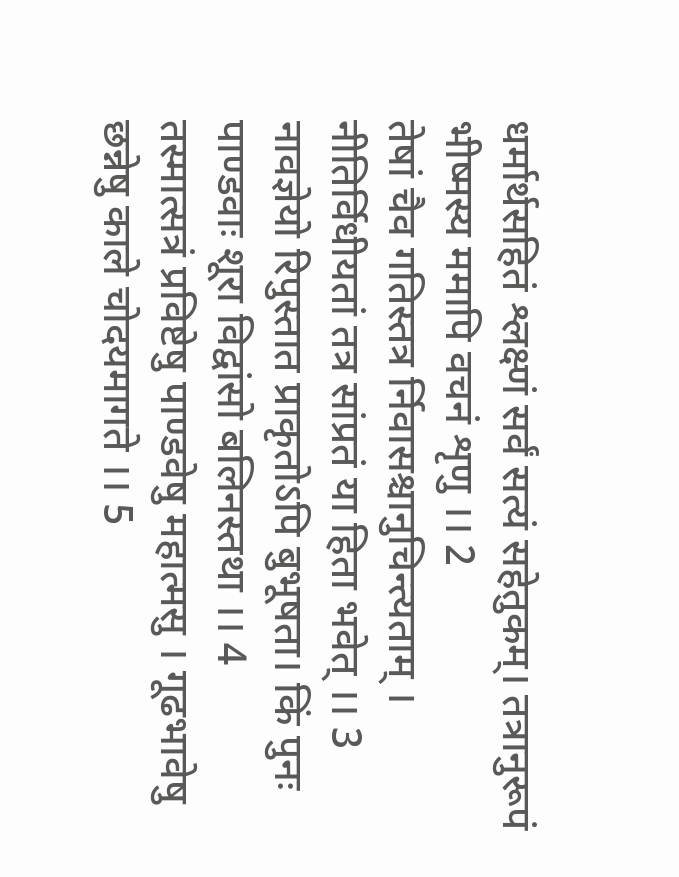धर्मार्थसहितं श्लक्ष्णं सर्वं सत्यं सहेतुकम्। तत्रानुरूपं भीष्मस्य ममापि वचनं शृणु ।। 2
तेषां चैव गतिस्तत्र र्निवासश्चानुचिन्त्यताम् । नीतिर्विधीयतां तत्र सांप्रतं या हिता भवेत् ।। 3
नावज्ञेयो रिपुस्तात प्राकृतोऽपि बुभूषता। किं पुनः पाण्डवाः शूरा विद्वांसो बलिनस्तथा ।। 4
तस्मात्सत्रं प्रविष्टेषु पाण्डवेषु महात्मसु । गूढभावेषु छन्नेषु काले चोदयमागते ।। 5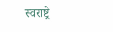स्वराष्ट्रे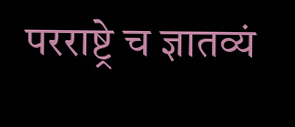परराष्ट्रे च ज्ञातव्यं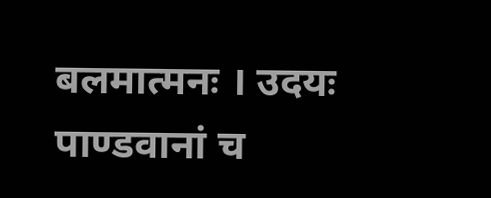बलमात्मनः । उदयः पाण्डवानां च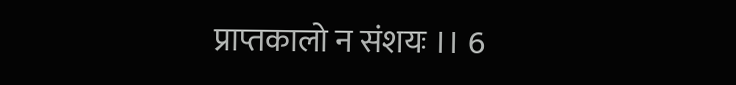प्राप्तकालो न संशयः ।। 6